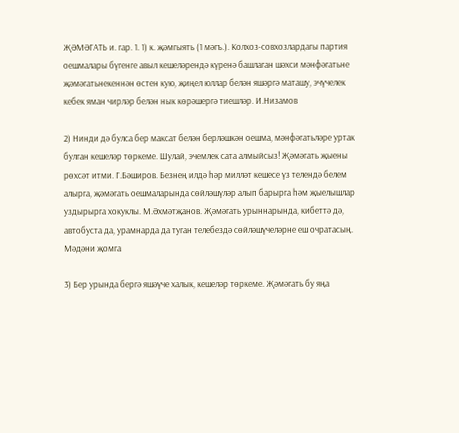ҖӘМӘГАТЬ и. гар. 1. 1) к. җәмгыять (1 мәгъ.). Колхоз-совхозлардагы партия оешмалары бүгенге авыл кешеләрендә күренә башлаган шәхси мәнфәгатьне җәмәгатьнекеннән өстен кую, җиңел юллар белән яшәргә маташу, эчүчелек кебек яман чирләр белән нык көрәшергә тиешләр. И.Низамов

2) Нинди дә булса бер максат белән берләшкән оешма, мәнфәгатьләре уртак булган кешеләр төркеме. Шулай, эчемлек сата алмыйсыз! Җәмәгать җыены рөхсәт итми. Г.Бәширов. Безнең илдә һәр милләт кешесе үз телендә белем алырга, җәмәгать оешмаларында сөйләшүләр алып барырга һәм җыелышлар уздырырга хокуклы. М.Әхмәтҗанов. Җәмәгать урыннарында, кибеттә дә, автобуста да, урамнарда да туган телебездә сөйләшүчеләрне еш очратасың. Мәдәни җомга

3) Бер урында бергә яшәүче халык, кешеләр төркеме. Җәмәгать бу яңа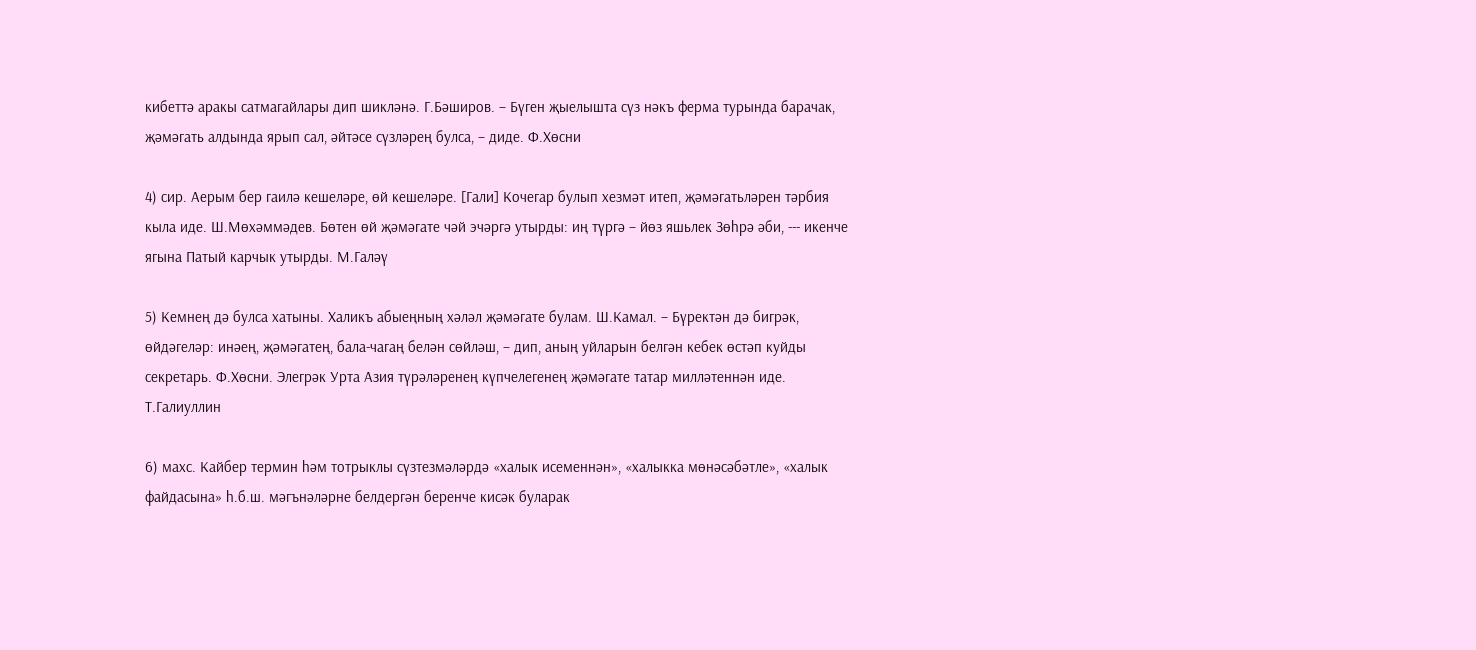кибеттә аракы сатмагайлары дип шикләнә. Г.Бәширов. – Бүген җыелышта сүз нәкъ ферма турында барачак, җәмәгать алдында ярып сал, әйтәсе сүзләрең булса, – диде. Ф.Хөсни

4) сир. Аерым бер гаилә кешеләре, өй кешеләре. [Гали] Кочегар булып хезмәт итеп, җәмәгатьләрен тәрбия кыла иде. Ш.Мөхәммәдев. Бөтен өй җәмәгате чәй эчәргә утырды: иң түргә – йөз яшьлек Зөһрә әби, --- икенче ягына Патый карчык утырды. М.Галәү

5) Кемнең дә булса хатыны. Халикъ абыеңның хәләл җәмәгате булам. Ш.Камал. – Бүректән дә бигрәк, өйдәгеләр: инәең, җәмәгатең, бала-чагаң белән сөйләш, – дип, аның уйларын белгән кебек өстәп куйды секретарь. Ф.Хөсни. Элегрәк Урта Азия түрәләренең күпчелегенең җәмәгате татар милләтеннән иде. Т.Галиуллин

6) махс. Кайбер термин һәм тотрыклы сүзтезмәләрдә «халык исеменнән», «халыкка мөнәсәбәтле», «халык файдасына» һ.б.ш. мәгънәләрне белдергән беренче кисәк буларак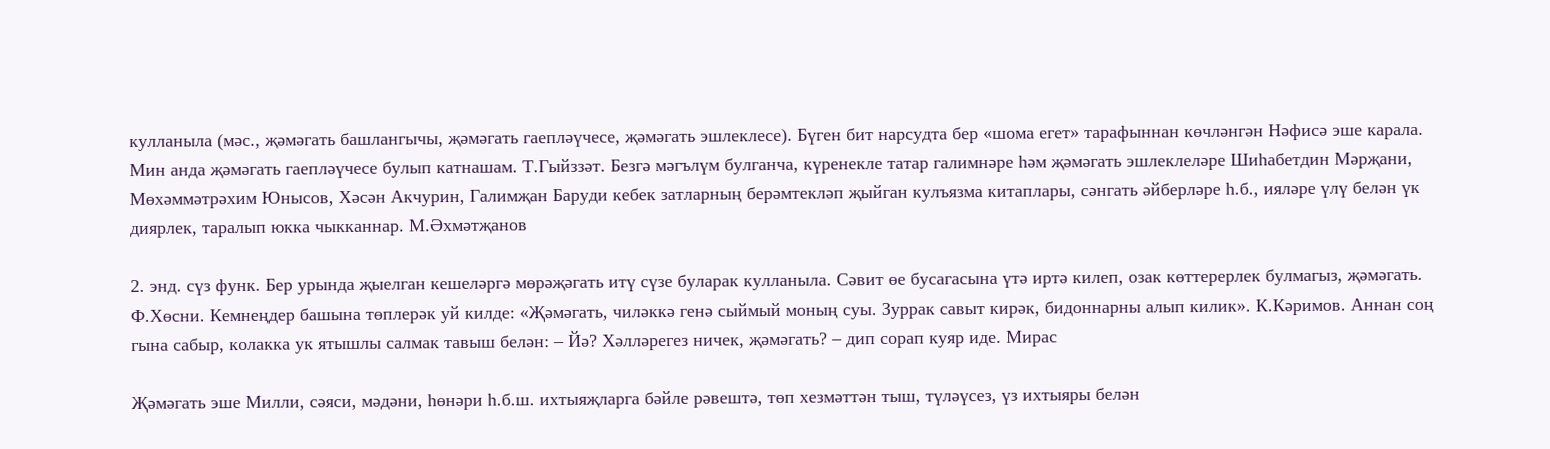кулланыла (мәс., җәмәгать башлангычы, җәмәгать гаепләүчесе, җәмәгать эшлеклесе). Бүген бит нарсудта бер «шома егет» тарафыннан көчләнгән Нәфисә эше карала. Мин анда җәмәгать гаепләүчесе булып катнашам. Т.Гыйззәт. Безгә мәгълүм булганча, күренекле татар галимнәре һәм җәмәгать эшлеклеләре Шиһабетдин Мәрҗани, Мөхәммәтрәхим Юнысов, Хәсән Акчурин, Галимҗан Баруди кебек затларның берәмтекләп җыйган кулъязма китаплары, сәнгать әйберләре һ.б., ияләре үлү белән үк диярлек, таралып юкка чыкканнар. М.Әхмәтҗанов

2. энд. сүз функ. Бер урында җыелган кешеләргә мөрәҗәгать итү сүзе буларак кулланыла. Сәвит өе бусагасына үтә иртә килеп, озак көттерерлек булмагыз, җәмәгать. Ф.Хөсни. Кемнеңдер башына төплерәк уй килде: «Җәмәгать, чиләккә генә сыймый моның суы. Зуррак савыт кирәк, бидоннарны алып килик». К.Кәримов. Аннан соң гына сабыр, колакка ук ятышлы салмак тавыш белән: – Йә? Хәлләрегез ничек, җәмәгать? – дип сорап куяр иде. Мирас

Җәмәгать эше Милли, сәяси, мәдәни, һөнәри һ.б.ш. ихтыяҗларга бәйле рәвештә, төп хезмәттән тыш, түләүсез, үз ихтыяры белән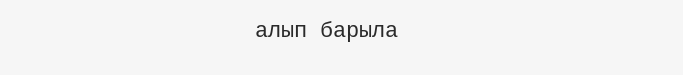алып барыла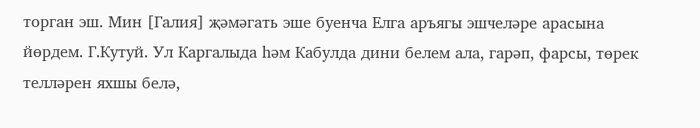торган эш. Мин [Галия] җәмәгать эше буенча Елга аръягы эшчеләре арасына йөрдем. Г.Кутуй. Ул Каргалыда һәм Кабулда дини белем ала, гарәп, фарсы, төрек телләрен яхшы белә,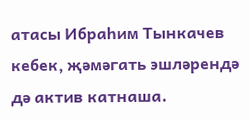атасы Ибраһим Тынкачев кебек, җәмәгать эшләрендә дә актив катнаша.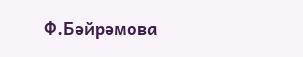Ф.Бәйрәмова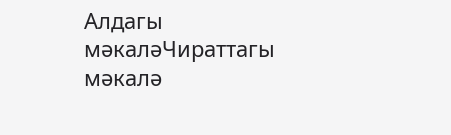Алдагы мәкаләЧираттагы мәкалә